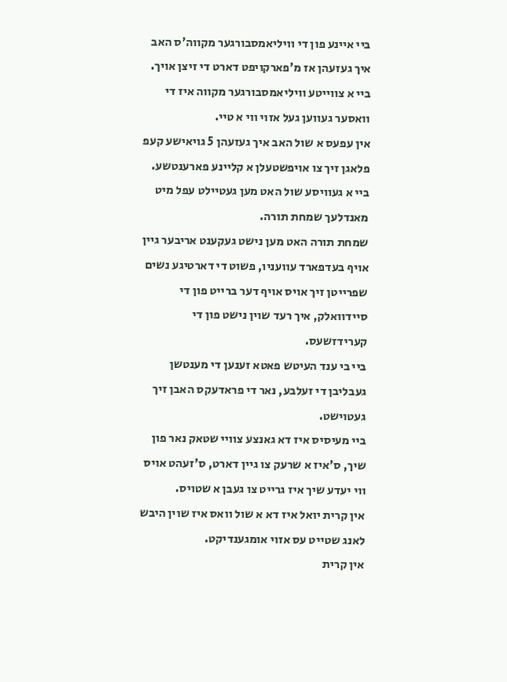ביי איינע פון די וויליאמסבורגער מקווה'ס האב איך געזעהן אז מ'פארקויפט דארט די זיצן אויך.
ביי א צווייטע וויליאמסבורגער מקווה איז די וואסער געווען געל אזוי ווי א טיי.
אין עפעס א שול האב איך געזעהן 5 גויאישע קעפ פלאגן זיך צו אויפשטעלן א קליינע פארענטשע.
ביי א געוויסע שול האט מען געטיילט עפל מיט מאנדלעך שמחת תורה.
שמחת תורה האט מען נישט געקענט אריבער גיין אויף בעדפארד עוועניו, פשוט די דארטיגע נשים שפרייטן זיך אויס אויף דער ברייט פון די סיידוואלק, איך רעד שוין נישט פון די קערידזשעס.
ביי בי ענד העיטש פאטא זענען די מענטשן געבליבן די זעלבע, נאר די פראדעקס האבן זיך געטוישט.
ביי מעיסיס איז דא גאנצע צוויי שטאק נאר פון שיך, ס'איז א שרעק צו גיין דארט, ס'זעהט אויס ווי יעדע שיך איז גרייט צו געבן א שטויס.
אין קרית יואל איז דא א שול וואס איז שוין היבש לאנג שטייט עס אזוי אומגענדיקט.
אין קרית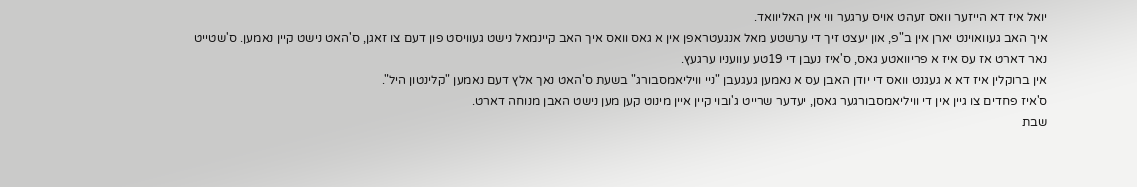יואל איז דא הייזער וואס זעהט אויס ערגער ווי אין האליוואד.
איך האב געוואוינט יארן אין ב"פ, און יעצט זיך די ערשטע מאל אנגעטראפן אין א גאס וואס איך האב קיינמאל נישט געוויסט פון דעם צו זאגן, ס'האט נישט קיין נאמען. ס'שטייט נאר דארט אז עס איז א פריוואטע גאס, ס'איז נעבן די 19טע עוועניו ערגעץ.
אין ברוקלין איז דא א געגנט וואס די יודן האבן עס א נאמען געגעבן "ניי וויליאמסבורג" בשעת ס'האט נאך אלץ דעם נאמען "קלינטון היל".
ס'איז פחדים צו גיין אין די וויליאמסבורגער גאסן, יעדער שרייט ג'ובוי קיין איין מינוט קען מען נישט האבן מנוחה דארט.
שבת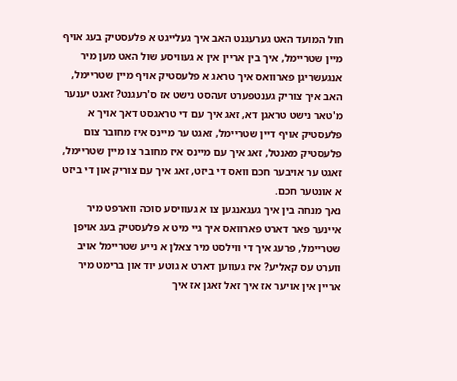חול המועד האט גערעגנט האב איך געלייגט א פלעסטיק בעג אויף מיין שטריימל, איך בין אריין אין א געוויסע שול האט מען מיר אנגעשריגן פארוואס איך טראג א פלעסטיק אויף מיין שטריימל, האב איך צוריק גענטפערט זעהסט נישט אז ס'רעגנט? זאגט יענער מ'טאר נישט טראגן דא, זאג איך עם די טראגסט דאך אויך א פלעסטיק אויף דיין שטריימל, זאגט ער מיינס איז מחובר צום פלעסטיק מאנטל, זאג איך עם מיינס איז מחובר צו מיין שטריימל, זאגט ער אויבער חכם וואס די ביזט, זאג איך עם צוריק און די ביזט א אונטער חכם.
נאך מנחה בין איך געגאנגען צו א געוויסע סוכה ווארפט מיר איינער פאר דארט פארוואס איך גיי מיט א פלעסטיק בעג אויפן שטריימל, פרעג איך די ווילסט מיר צאלן א נייע שטריימל אויב ווערט עס קאליע? איז געווען דארט א גוטע יוד און ברימט מיר אריין אין אויער אז איך זאל זאגן אז איך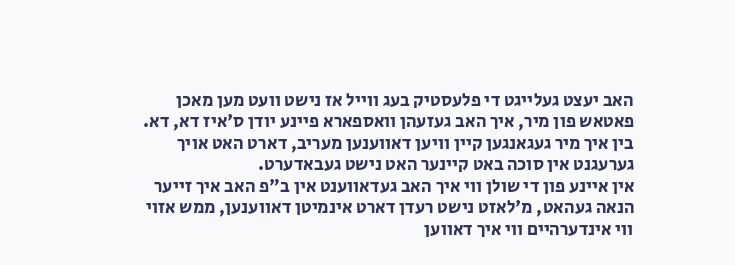האב יעצט געלייגט די פלעסטיק בעג ווייל אז נישט וועט מען מאכן פאטאש פון מיר, איך האב געזעהן וואספארא פיינע יודן ס'איז דא, דא. בין איך מיר געגאנגען קיין וויען דאווענען מעריב, דארט האט אויך גערעגנט אין סוכה באט קיינער האט נישט געבאדערט.
אין איינע פון די שולן ווי איך האב געדאווענט אין ב"פ האב איך זייער הנאה געהאט, מ'לאזט נישט רעדן דארט אינמיטן דאווענען, ממש אזוי ווי אינדערהיים ווי איך דאווען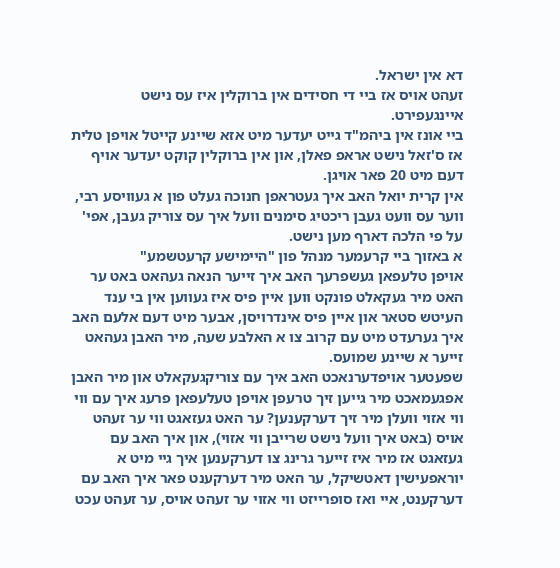דא אין ישראל.
זעהט אויס אז ביי די חסידים אין ברוקלין איז עס נישט איינגעפירט.
ביי אונז אין ביהמ"ד גייט יעדער מיט אזא שיינע קייטל אויפן טלית אז ס'זאל נישט אראפ פאלן, און אין ברוקלין קוקט יעדער אויף דעם מיט 20 פאר אויגן.
אין קרית יואל האב איך געטראפן חנוכה געלט פון א געוויסע רבי, ווער עס וועט געבן ריכטיג סימנים וועל איך עס צוריק געבן, אפי' על פי הלכה דארף מען נישט.
א באזוך ביי קרעמער מנהל פון "היימישע קרעטשמע"
אויפן טלעפאן געשפרעך האב איך זייער הנאה געהאט באט ער האט מיר געקאלט פונקט ווען איין פיס איז געווען אין בי ענד העיטש סטאר און איין פיס אינדרויסן, אבער מיט דעם אלעם האב איך גערעדט מיט עם קרוב צו א האלבע שעה, מיר האבן געהאט זייער א שיינע שמועס.
שפעטער אויפדערנאכט האב איך עם צוריקגעקאלט און מיר האבן אפגעמאכט מיר גייען זיך טרעפן אויפן טעלעפאן פרעג איך עם ווי ווי אזוי וועלן מיר זיך דערקענען? ער האט געזאגט ווי ער זעהט אויס (באט איך וועל נישט שרייבן ווי אזוי), און איך האב עם געזאגט אז מיר איז זייער גרינג צו דערקענען איך גיי מיט א יוראפעישין דאטשיקל, ער האט מיר דערקענט פאר איך האב עם דערקענט, איי ואז סופרייזט ווי אזוי ער זעהט אויס, ער זעהט עכט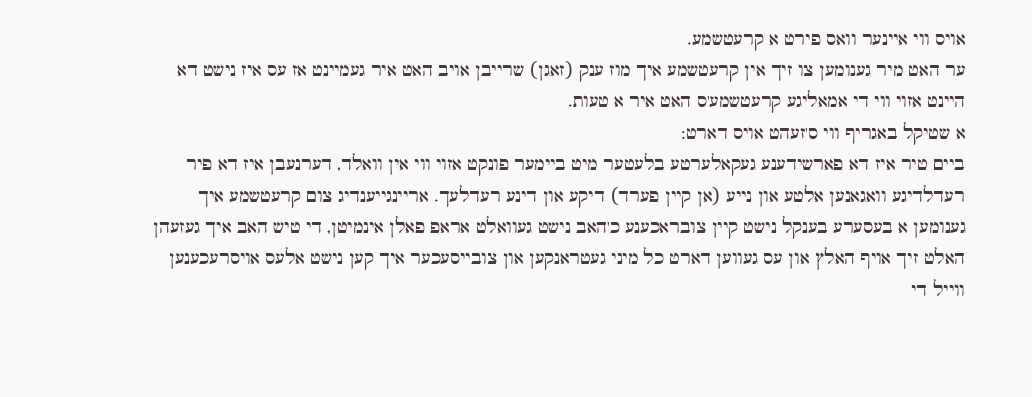אויס ווי איינער וואס פירט א קרעטשמע.
ער האט מיר גענומען צו זיך אין קרעטשמע איך מוז ענק (זאגן) שרייבן אויב האט איר געמיינט אז עס איז נישט דא היינט אזוי ווי די אמאליגע קרעטשמע'ס האט איר א טעות.
א שטיקל באגריף ווי ס'זעהט אויס דארט:
ביים טיר איז דא פארשידענע געקאלערטע בלעטער מיט ביימער פונקט אזוי ווי אין וואלד, דערנעבן איז דא פיר רעדלדיגע וואגאנען אלטע און נייע (אן קיין פערד) דיקע און דינע רעדלעך. אריינגייענדיג צום קרעטשמע איך גענומען א בעסערע בענקל נישט קיין צובראכענע כ'האב נישט געוואלט אראפ פאלן אינמיטן, די טיש האב איך געזעהן האלט זיך אויף האלץ און עס געווען דארט כל מיני געטראנקען און צובייסעכער איך קען נישט אלעס אויסרעכענען ווייל די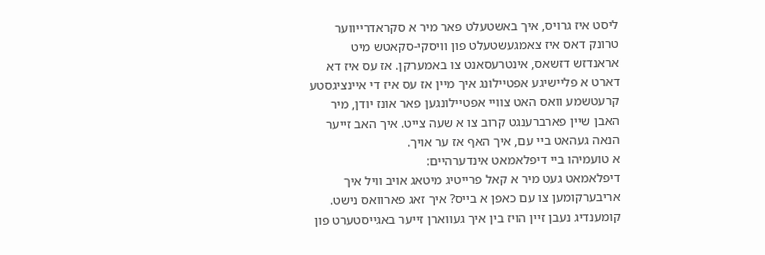ליסט איז גרויס, איך באשטעלט פאר מיר א סקראדרייווער טרונק דאס איז צאמגעשטעלט פון וויסקי-סקאטש מיט אראנדזש דזשאס, אינטרעסאנט צו באמערקן. אז עס איז דא דארט א פליישיגע אפטיילונג איך מיין אז עס איז די איינציגסטע קרעטשמע וואס האט צוויי אפטיילונגען פאר אונז יודן, מיר האבן שיין פארברענגט קרוב צו א שעה צייט. איך האב זייער הנאה געהאט ביי עם, איך האף אז ער אויך.
א טועמיהו ביי דיפלאמאט אינדערהיים:
דיפלאמאט געט מיר א קאל פרייטיג מיטאג אויב וויל איך אריבערקומען צו עם כאפן א בייס? איך זאג פארוואס נישט.
קומענדיג נעבן זיין הויז בין איך געווארן זייער באגייסטערט פון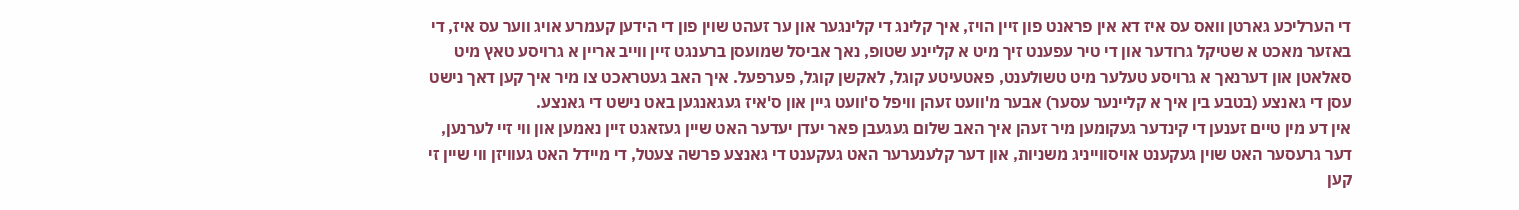די הערליכע גארטן וואס עס איז דא אין פראנט פון זיין הויז, איך קלינג די קלינגער און ער זעהט שוין פון די הידען קעמרע אויג ווער עס איז, די באזער מאכט א שטיקל גרודער און די טיר עפענט זיך מיט א קליינע שטופ, נאך אביסל שמועסן ברענגט זיין ווייב אריין א גרויסע טאץ מיט סאלאטן און דערנאך א גרויסע טעלער מיט טשולענט, פאטעיטע קוגל, לאקשן קוגל, פערפעל. איך האב געטראכט צו מיר איך קען דאך נישט עסן די גאנצע (בטבע בין איך א קליינער עסער) אבער מ'וועט זעהן וויפל ס'וועט גיין און ס'איז געגאנגען באט נישט די גאנצע.
אין דע מין טיים זענען די קינדער געקומען מיר זעהן איך האב שלום געגעבן פאר יעדן יעדער האט שיין געזאגט זיין נאמען און ווי זיי לערנען, דער גרעסער האט שוין געקענט אויסווייניג משניות, און דער קלענערער האט געקענט די גאנצע פרשה צעטל, די מיידל האט געוויזן ווי שיין זי קען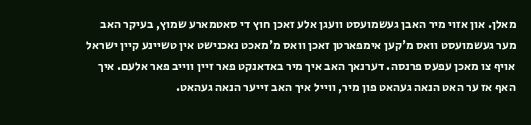מאלן. און אזוי מיר האבן געשמועסט וועגן אלע זאכן חוץ די סאטמארע שמוץ, בעיקר האב מער געשמועסט וואס מ'קען אימפארטן זאכן וואס מ'מאכט נאכנישט אין טשיינע קיין ישראל אויף צו מאכן עפעס פרנסה. דערנאך האב איך מיר באדאנקט פאר זיין ווייב פאר אלעם. איך האף אז ער האט הנאה געהאט פון מיר, ווייל איך האב זייער הנאה געהאט.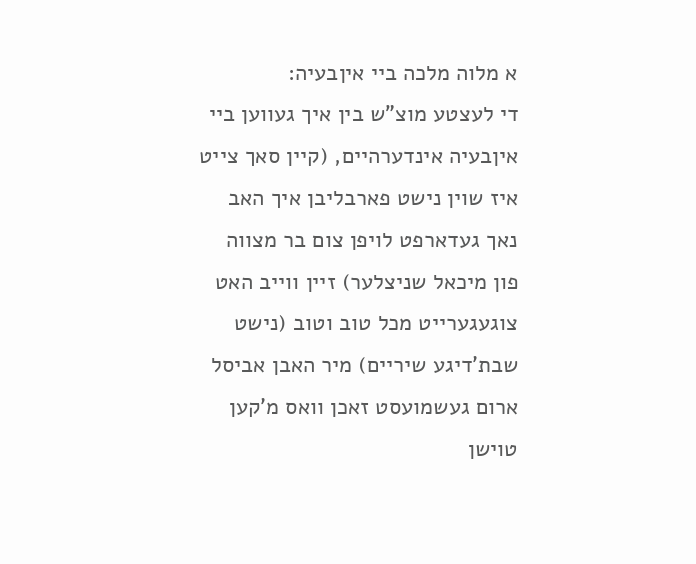א מלוה מלכה ביי איןבעיה:
די לעצטע מוצ"ש בין איך געווען ביי איןבעיה אינדערהיים, (קיין סאך צייט איז שוין נישט פארבליבן איך האב נאך געדארפט לויפן צום בר מצווה פון מיכאל שניצלער) זיין ווייב האט צוגעגערייט מכל טוב וטוב (נישט שבת'דיגע שיריים) מיר האבן אביסל ארום געשמועסט זאכן וואס מ'קען טוישן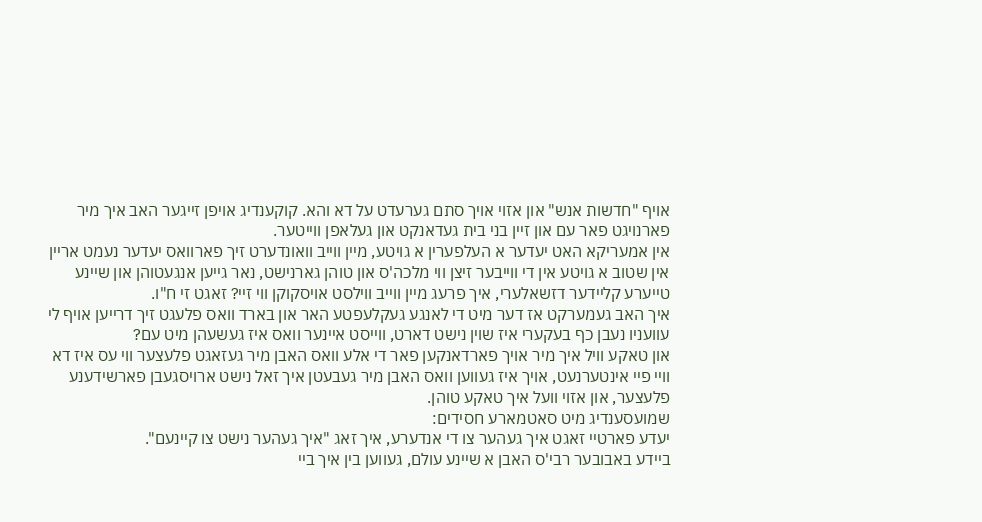אויף "חדשות אנש" און אזוי אויך סתם גערעדט על דא והא. קוקענדיג אויפן זייגער האב איך מיר פארנויגט פאר עם און זיין בני בית געדאנקט און געלאפן ווייטער.
אין אמעריקא האט יעדער א העלפערין א גויטע, מיין ווייב וואונדערט זיך פארוואס יעדער נעמט אריין אין שטוב א גויטע אין די ווייבער זיצן ווי מלכה'ס און טוהן גארנישט, נאר גייען אנגעטוהן און שיינע טייערע קליידער דזשאלערי, איך פרעג מיין ווייב ווילסט אויסקוקן ווי זיי? זאגט זי ח"ו.
איך האב געמערקט אז דער מיט די לאנגע געקלעפטע האר און בארד וואס פלעגט זיך דרייען אויף לי עוועניו נעבן כף בעקערי איז שוין נישט דארט, ווייסט איינער וואס איז געשעהן מיט עם?
און טאקע וויל איך מיר אויך פארדאנקען פאר די אלע וואס האבן מיר געזאגט פלעצער ווי עס איז דא וויי פיי אינטערנעט, אויך איז געווען וואס האבן מיר געבעטן איך זאל נישט ארויסגעבן פארשידענע פלעצער, און אזוי וועל איך טאקע טוהן.
שמועסענדיג מיט סאטמארע חסידים:
יעדע פארטיי זאגט איך געהער צו די אנדערע, איך זאג "איך געהער נישט צו קיינעם".
ביידע באבובער רבי'ס האבן א שיינע עולם, געווען בין איך ביי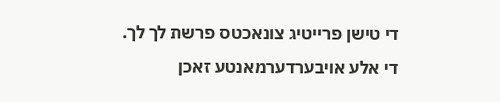די טישן פרייטיג צונאכטס פרשת לך לך.
די אלע אויבערדערמאנטע זאכן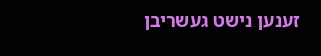זענען נישט געשריבן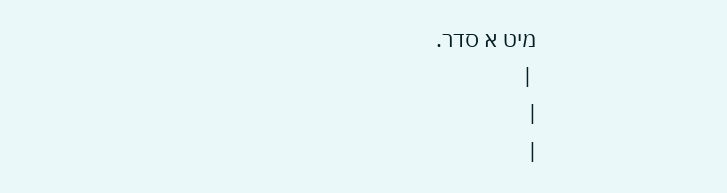מיט א סדר.
 |
|
|